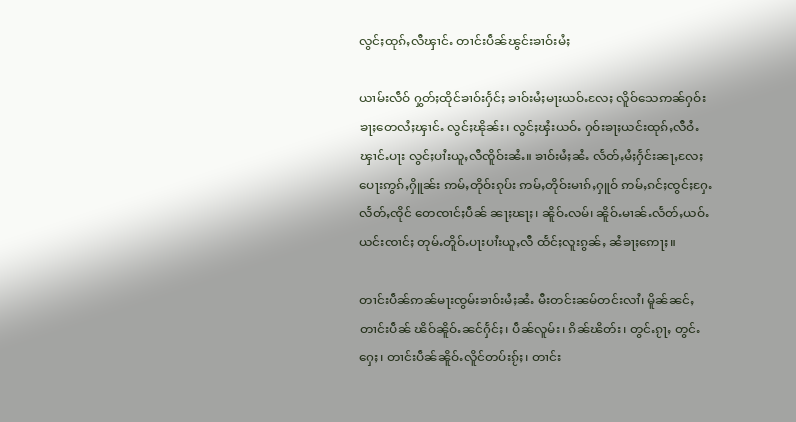လွင်ႈထုၵ်ႇလီၾၢင်ႉ တၢင်းပဵၼ်ၽွင်းၶၢဝ်းမႆႈ

ယၢမ်းလဵဝ် ႁွတ်ႈထိုင်ၶၢဝ်းႁႅင်ႈ ၶၢဝ်းမႆႈမႃးယဝ်ႉလႄႈ လိူဝ်သေဢၼ်ႁဝ်းၶႃႈတေလႆႈၾၢင်ႉ လွင်ႈၽိုၼ်း၊ လွင်ႈၾႆးယဝ်ႉ ႁဝ်းၶႃႈယင်းထုၵ်ႇလီဝႆႉၾၢင်ႉပႃး လွင်ႈပၢႆးယူႇလီၸိူဝ်းၼႆႉ။ ၶၢဝ်းမႆႈၼႆႉ လႅတ်ႇမႆႈႁႅင်းၼႃႇလႄႈ ပေႃးဢွၵ်ႇႁိူၼ်း ဢမ်ႇတိုဝ်းၵုပ်း ဢမ်ႇတိုဝ်းမၢၵ်ႇႁူဝ် ဢမ်ႇၵင်ႈၸွင်ႈႁႄႉလႅတ်ႇၸိုင် တေၸၢင်ႈပဵၼ် ၼႃႈၽႃႈ၊ ၼိူဝ်ႉလမ်၊ ၼိူဝ်ႉမၢၼ်ႉလႅတ်ႇယဝ်ႉ ယင်းၸၢင်ႈ တုမ်ႉတိူဝ်ႉပႃးပၢႆးယူႇလီ ထႅင်ႈလူးၵွၼ်ႇ ၼႆၶႃႈဢေႃႈ။

တၢင်းပဵၼ်ဢၼ်မႃးၸွမ်းၶၢဝ်းမႆႈၼႆႉ မီးတင်းၼမ်တင်းလၢႆ၊ မိူၼ်ၼင်ႇ တၢင်းပဵၼ် ၽိဝ်ၼိူဝ်ႉၼင်ႁႅင်ႈ၊ ပဵၼ်လူမ်း၊ ၵိၼ်ၽိတ်း၊ တွင်ႉၵႂႃႇ တွင်ႉႁေႈ၊ တၢင်းပဵၼ်ၼိူဝ်ႉလိူင်တပ်းၵႂ်ႈ၊ တၢင်း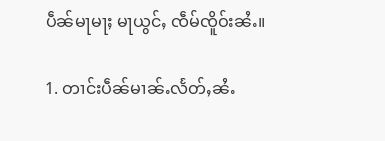ပဵၼ်မႃမႃႈ မႃယွင်ႇ ၸဵမ်ၸိူဝ်းၼႆႉ။

1. တၢင်းပဵၼ်မၢၼ်ႉလႅတ်ႇၼႆႉ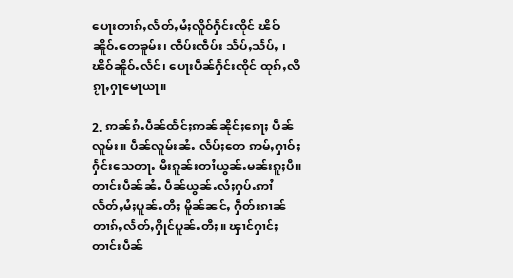ပေႃးတၢၵ်ႇလႅတ်ႇမႆႈလိူဝ်ႁႅင်းၸိုင် ၽိဝ်ၼိူဝ်ႉတေၶူမ်း၊ ၸဵပ်းၸဵပ်း သႅပ်ႇသႅပ်ႇ ၊ ၽိဝ်ၼိူဝ်ႉလႅင်၊ ပေႃးပဵၼ်ႁႅင်းၸိုင် ထုၵ်ႇလီၵႂႃႇႁႃမေႃယႃ။

2. ဢၼ်ၵႆႉပဵၼ်ထႅင်ႈဢၼ်ၼိုင်ႈၵေႃႈ ပဵၼ်လူမ်း။ ပဵၼ်လူမ်းၼႆႉ လႅပ်ႈတေ ဢမ်ႇႁၢဝ်ႈႁႅင်းသေတႃႉ မီးၵူၼ်းတၢႆယွၼ်ႉမၼ်းၵူႈပီ။ တၢင်းပဵၼ်ၼႆႉ ပဵၼ်ယွၼ်ႉလႆႈႁပ်ႉဢၢႆလႅတ်ႇမႆႈပူၼ်ႉတီႈ မိူၼ်ၼင်ႇ ႁဵတ်းၵၢၼ်တၢၵ်ႇလႅတ်ႇႁိုင်ပူၼ်ႉတီႈ။ ၾၢင်ႁၢင်ႈတၢင်းပဵၼ်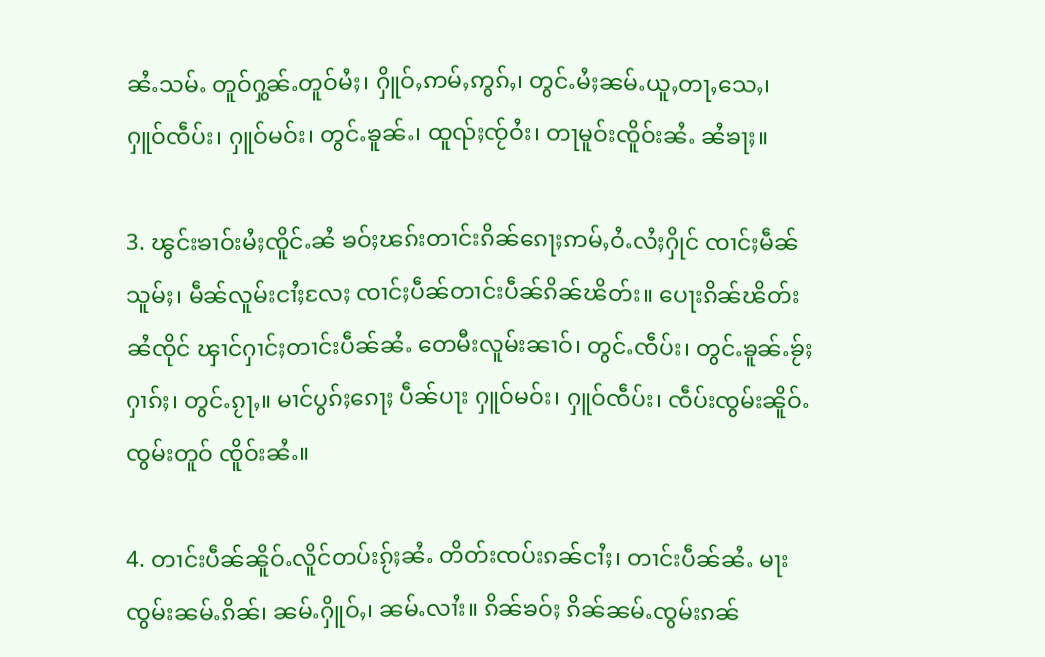ၼႆႉသမ်ႉ တူဝ်ႁွၼ်ႉတူဝ်မႆႈ၊ ႁိူဝ်ႇဢမ်ႇဢွၵ်ႇ၊ တွင်ႉမႆႈၼမ်ႉယူႇတႃႇသေႇ၊ ႁူဝ်ၸဵပ်း၊ ႁူဝ်မဝ်း၊ တွင်ႉၶူၼ်ႉ၊ ထူၺ်ႈၸႂ်ဝႆး၊ တႃမူဝ်းၸိူဝ်းၼႆႉ ၼႆၶႃႈ။

3. ၽွင်းၶၢဝ်းမႆႈၸိူင်ႉၼႆ ၶဝ်ႈၽၵ်းတၢင်းၵိၼ်ၵေႃႈဢမ်ႇဝႆႉလႆႈႁိုင် ၸၢင်ႈမဵၼ်သူမ်ႈ၊ မဵၼ်လူမ်းငၢႆႈလႄႈ ၸၢင်ႈပဵၼ်တၢင်းပဵၼ်ၵိၼ်ၽိတ်း။ ပေႃးၵိၼ်ၽိတ်းၼႆၸိုင် ၾၢင်ႁၢင်ႈတၢင်းပဵၼ်ၼႆႉ တေမီးလူမ်းၼၢဝ်၊ တွင်ႉၸဵပ်း၊ တွင်ႉၶူၼ်ႉၶႂ်ႈႁၢၵ်ႈ၊ တွင်ႉၵႂႃႇ။ မၢင်ပွၵ်ႈၵေႃႈ ပဵၼ်ပႃး ႁူဝ်မဝ်း၊ ႁူဝ်ၸဵပ်း၊ ၸဵပ်းၸွမ်းၼိူဝ်ႉၸွမ်းတူဝ် ၸိူဝ်းၼႆႉ။

4. တၢင်းပဵၼ်ၼိူဝ်ႉလိူင်တပ်းၵႂ်ႈၼႆႉ တိတ်းၸပ်းၵၼ်ငၢႆႈ၊ တၢင်းပဵၼ်ၼႆႉ မႃးၸွမ်းၼမ်ႉၵိၼ်၊ ၼမ်ႉႁိူဝ်ႇ၊ ၼမ်ႉလၢႆး။ ၵိၼ်ၶဝ်ႈ ၵိၼ်ၼမ်ႉၸွမ်းၵၼ်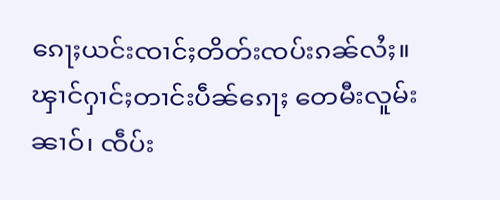ၵေႃႈယင်းၸၢင်ႈတိတ်းၸပ်းၵၼ်လႆႈ။ ၾၢင်ႁၢင်ႈတၢင်းပဵၼ်ၵေႃႈ တေမီးလူမ်းၼၢဝ်၊ ၸဵပ်း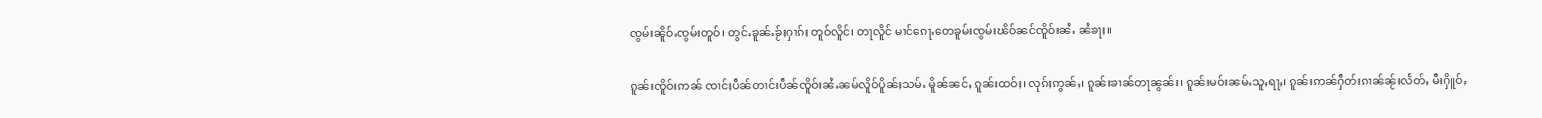ၸွမ်းၼိူဝ်ႉၸွမ်းတူဝ်၊ တွင်ႉၶူၼ်ႉၶႂ်ႈႁၢၵ်ႈ တူဝ်လိူင်၊ တႃလိူင် မၢင်ၵေႃႉတေၶူမ်းၸွမ်းၽိဝ်ၼင်ၸိူဝ်းၼႆႉ ၼႆၶႃႈ။

ၵူၼ်းၸိူဝ်းဢၼ် ၸၢင်ႈပဵၼ်တၢင်းပဵၼ်ၸိူဝ်းၼႆႉၼမ်လိူဝ်ပိူၼ်ႈသမ်ႉ မိူၼ်ၼင်ႇ ၵူၼ်းထဝ်ႈ၊ လုၵ်ႈဢွၼ်ႇ၊ ၵူၼ်းၶၢၼ်တႃၼွၼ်း၊ ၵူၼ်းမဝ်းၼမ်ႉသူႇရႃႇ၊ ၵူၼ်းဢၼ်ႁဵတ်းၵၢၼ်ၼႂ်းလႅတ်ႇ မီးႁိူဝ်ႇ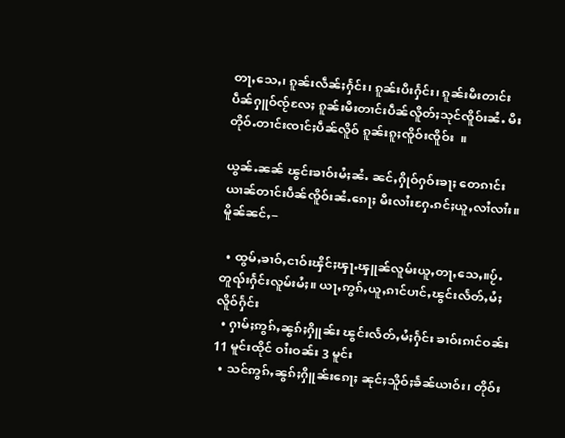တႃႇသေႇ၊ ၵူၼ်းလဵၼ်ႈႁႅင်း၊ ၵူၼ်းပီးႁႅင်း၊ ၵူၼ်းမီးတၢင်းပဵၼ်ႁူဝ်ၸႂ်လႄႈ ၵူၼ်းမီးတၢင်းပဵၼ်လိူတ်ႈသုင်ၸိူဝ်းၼႆႉ မီးတိုဝ်ႉတၢင်းၸၢင်ႈပဵၼ်လိူဝ် ၵူၼ်းၵူႈၸိူဝ်းၸိူဝ်း  ။

ယွၼ်ႉၼၼ် ၽွင်းၶၢဝ်းမႆႈၼႆႉ ၼင်ႇႁိုဝ်ႁဝ်းၶႃႈ တေၵၢင်းယၢၼ်တၢင်းပဵၼ်ၸိူဝ်းၼႆႉၵေႃႈ မီးလၢႆးႁႄႉၵင်ႈယူႇလၢႆလၢႆး။ မိူၼ်ၼင်ႇ−

  • ထွမ်ႇၶၢဝ်ႇငၢဝ်းၾိင်ႈၾႃႉၾူၼ်လူမ်းယူႇတႃႇသေႇ။ပႂ်ႉတူၺ်းႁႅင်းလူမ်းမႆႈ။ ယႃႇဢွၵ်ႇယူႇၵၢင်ပၢင်ႇၽွင်းလႅတ်ႇမႆႈလိူဝ်ႁႅင်း
  • ႁၢမ်ႈဢွၵ်ႇၼွၵ်ႈႁိူၼ်း ၽွင်းလႅတ်ႇမႆႈႁႅင်း ၶၢဝ်းၵၢင်ဝၼ်း 11 မူင်းထိုင် ဝၢႆးဝၼ်း 3 မူင်း
  • သင်ဢွၵ်ႇၼွၵ်ႈႁိူၼ်းၵေႃႈ ၼုင်ႈသိူဝ်ႈၶႅၼ်ယၢဝ်း၊ တိုဝ်း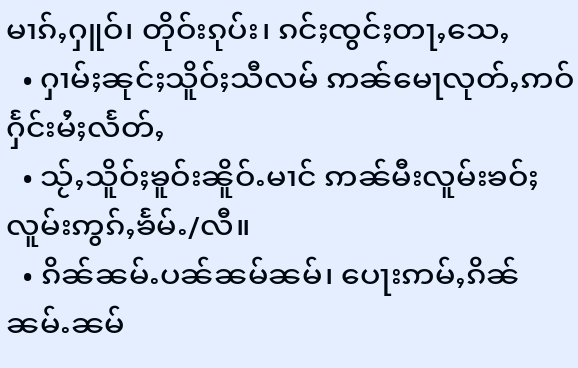မၢၵ်ႇႁူဝ်၊ တိုဝ်းၵုပ်း၊ ၵင်ႈၸွင်ႈတႃႇသေႇ
  • ႁၢမ်ႈၼုင်ႈသိူဝ်ႈသီလမ် ဢၼ်မေႃလုတ်ႇဢဝ်ႁႅင်းမႆႈလႅတ်ႇ
  • သႂ်ႇသိူဝ်ႈၶူဝ်းၼိူဝ်ႉမၢင် ဢၼ်မီးလူမ်းၶဝ်ႈလူမ်းဢွၵ်ႇၶႅမ်ႉ/လီ။
  • ၵိၼ်ၼမ်ႉပၼ်ၼမ်ၼမ်၊ ပေႃးဢမ်ႇၵိၼ်ၼမ်ႉၼမ်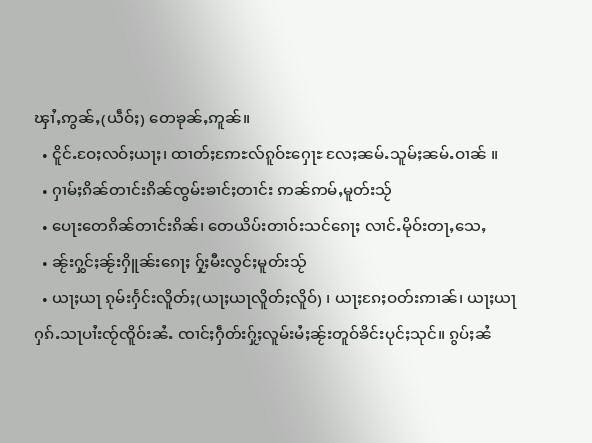ၾၢႆႇဢွၼ်ႇ(ယဵဝ်ႈ) တေၶုၼ်ႇဢူၼ်။
  • ငိူင်ႉဝႄႈလဝ်ႈယႃႈ၊ ထၢတ်ႈဢႄႊလ်ၵူဝ်ႊႁေႃႊ လႄႈၼမ်ႉသူမ်ႈၼမ်ႉဝၢၼ် ။
  • ႁၢမ်ႈၵိၼ်တၢင်းၵိၼ်ၸွမ်းၶၢင်ႈတၢင်း ဢၼ်ဢမ်ႇမူတ်းသႂ်
  • ပေႃးတေၵိၼ်တၢင်းၵိၼ်၊ တေယိပ်းတၢဝ်းသင်ၵေႃႈ လၢင်ႉမိုဝ်းတႃႇသေႇ
  • ၼႂ်းႁွင်ႈၼႂ်းႁိူၼ်းၵေႃႈ ႁႂ်ႈမီးလွင်ႈမူတ်းသႂ်
  • ယႃႈယႃ ၵုမ်းႁႅင်းလိူတ်ႈ(ယႃႈယႃလိူတ်ႈလိူဝ်) ၊ ယႃႈၵႄႈဝတ်းဢၢၼ်၊ ယႃႈယႃႁၵ်ႉသႃပၢႆးၸႂ်ၸိူဝ်းၼႆႉ ၸၢင်ႈႁဵတ်းႁႂ်ႈလူမ်းမႆႈၼႂ်းတူဝ်ၶိင်းပုင်ႈသုင်။ ၵွပ်ႈၼႆ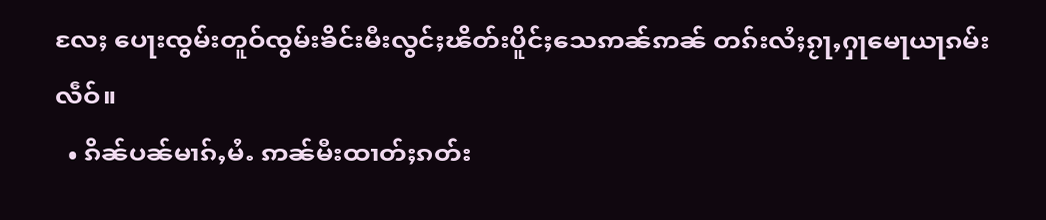လႄႈ ပေႃးၸွမ်းတူဝ်ၸွမ်းၶိင်းမီးလွင်ႈၽိတ်းပိူင်ႈသေဢၼ်ဢၼ် တၵ်းလႆႈၵႂႃႇႁႃမေႃယႃၵမ်းလဵဝ်။
  • ၵိၼ်ပၼ်မၢၵ်ႇမႆႉ ဢၼ်မီးထၢတ်ႈၵတ်း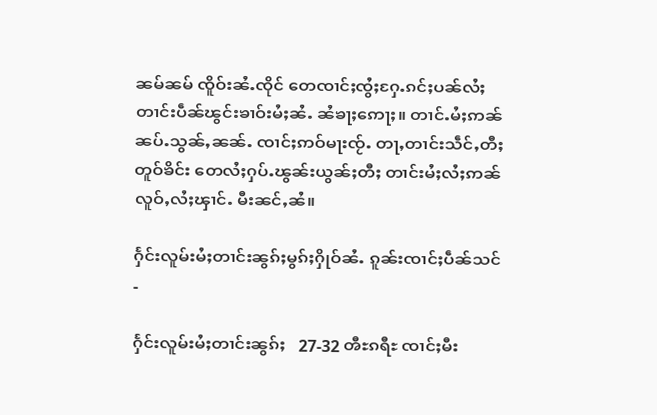ၼမ်ၼမ် ၸိူဝ်းၼႆႉၸိုင် တေၸၢင်ႈၸွႆႈႁႄႉၵင်ႈပၼ်လႆႈ တၢင်းပဵၼ်ၽွင်းၶၢဝ်းမႆႈၼႆႉ ၼႆၶႃႈဢေႃႈ။ တၢင်ႉမႆႈဢၼ်ၼပ်ႉသွၼ်ႇၼၼ်ႉ ၸၢင်ႈဢဝ်မႃးၸႂ်ႉ တႃႇတၢင်းသဵင်ႇတီႈတူဝ်ၶိင်း တေလႆႈႁပ်ႉၽွၼ်းယွၼ်ႈတီႈ တၢင်းမႆႈလႆႈဢၼ်လူဝ်ႇလႆႈၾၢင်ႉ မီးၼင်ႇၼႆ။

ႁႅင်းလူမ်းမႆႈတၢင်းၼွၵ်ႈမွၵ်ႈႁိုဝ်ၼႆႉ ၵူၼ်းၸၢင်ႈပဵၼ်သင်-

ႁႅင်းလူမ်းမႆႈတၢင်းၼွၵ်ႈ   27-32 ၻီႊၵရီႊ ၸၢင်ႈမီး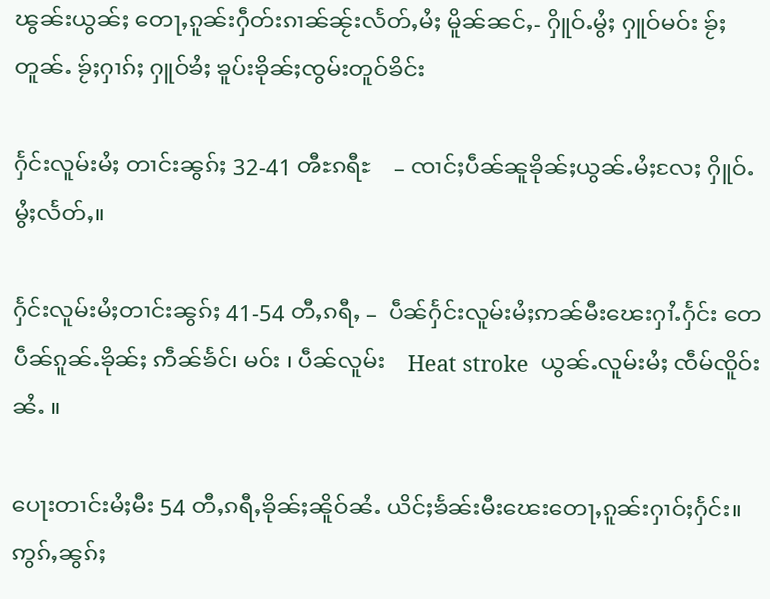ၽွၼ်းယွၼ်ႈ တေႃႇၵူၼ်းႁဵတ်းၵၢၼ်ၼႂ်းလႅတ်ႇမႆႈ မိူၼ်ၼင်ႇ- ႁိူဝ်ႉမွႆႈ ႁူဝ်မဝ်း ၶႂ်ႈတူၼ်ႉ ၶႂ်ႈႁၢၵ်ႈ ႁူဝ်ၶႆႈ ၶူပ်းၶိုၼ်ႈၸွမ်းတူဝ်ၶိင်း

ႁႅင်းလူမ်းမႆႈ တၢင်းၼွၵ်ႈ 32-41 ၻီႊၵရီႊ    – ၸၢင်ႈပဵၼ်ၼူၶိုၼ်ႈယွၼ်ႉမႆႈလႄႈ ႁိူဝ်ႉမွႆႈလႅတ်ႇ။

ႁႅင်းလူမ်းမႆႈတၢင်းၼွၵ်ႈ 41-54 တီႇၵရီႇ –  ပဵၼ်ႁႅင်းလူမ်းမႆႈဢၼ်မီးၽေးႁၢႆႉႁႅင်း တေပဵၼ်ၵူၼ်ႉၶိုၼ်ႈ ဢဵၼ်ၶႅင်၊ မဝ်း ၊ ပဵၼ်လူမ်း    Heat stroke  ယွၼ်ႉလူမ်းမႆႈ ၸဵမ်ၸိူဝ်းၼႆႉ ။

ပေႃးတၢင်းမႆႈမီး 54 တီႇၵရီႇၶိုၼ်ႈၼိူဝ်ၼႆႉ ယိင်ႈၶႅၼ်းမီးၽေးတေႃႇၵူၼ်းႁၢဝ်ႈႁႅင်း။  ဢွၵ်ႇၼွၵ်ႈ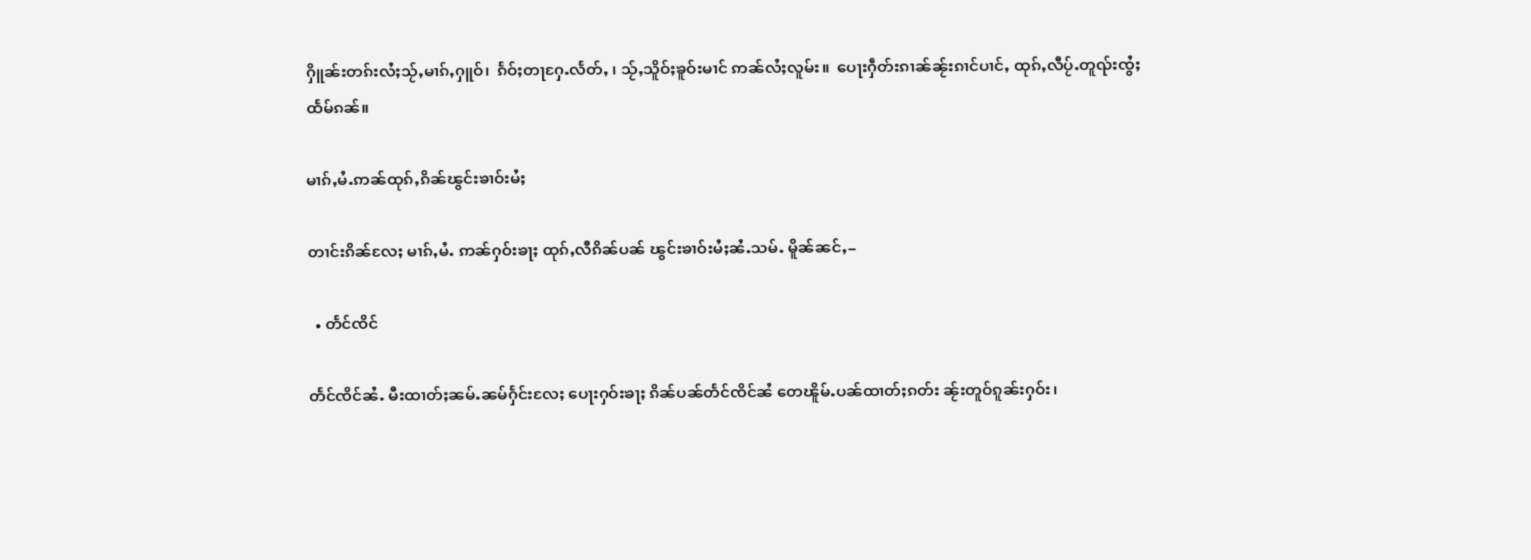ႁိူၼ်းတၵ်းလႆႈသႂ်ႇမၢၵ်ႇႁူဝ်၊  ၵႅဝ်ႈတႃႁႄႉလႅတ်ႇ ၊ သႂ်ႇသိူဝ်ႈၶူဝ်းမၢင် ဢၼ်လႆႈလူမ်း။  ပေႃးႁဵတ်းၵၢၼ်ၼႂ်းၵၢင်ပၢင်ႇ ထုၵ်ႇလီပႂ်ႉတူၺ်းၸွႆႈထႅမ်ၵၼ်။

မၢၵ်ႇမႆႉဢၼ်ထုၵ်ႇၵိၼ်ၽွင်းၶၢဝ်းမႆႈ

တၢင်းၵိၼ်လႄႈ မၢၵ်ႇမႆႉ ဢၼ်ႁဝ်းၶႃႈ ထုၵ်ႇလီၵိၼ်ပၼ် ၽွင်းၶၢဝ်းမႆႈၼႆႉသမ်ႉ မိူၼ်ၼင်ႇ−

  • တႅင်ၸိင်

တႅင်ၸိင်ၼႆႉ မီးထၢတ်ႈၼမ်ႉၼမ်ႁႅင်းလႄႈ ပေႃးႁဝ်းၶႃႈ ၵိၼ်ပၼ်တႅင်ၸိင်ၼႆ တေၽိူမ်ႉပၼ်ထၢတ်ႈၵတ်း ၼႂ်းတူဝ်ၵူၼ်းႁဝ်း၊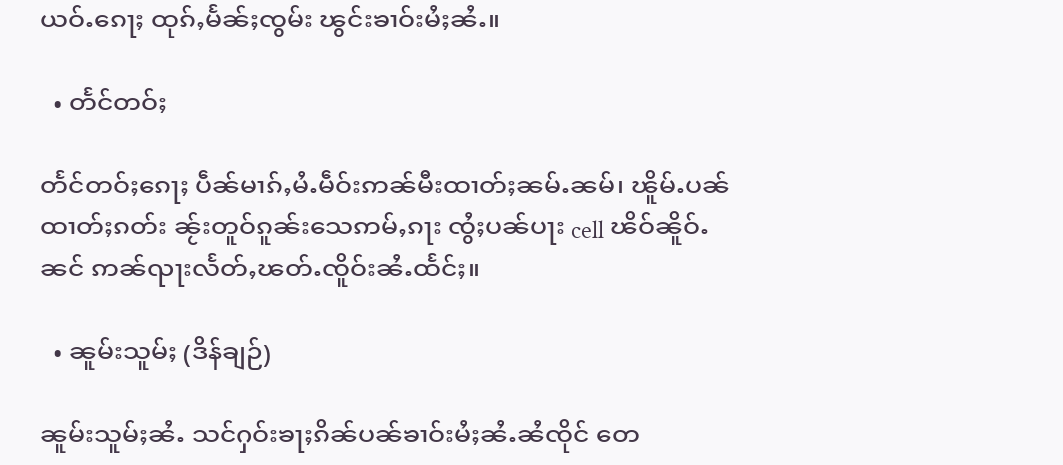ယဝ်ႉၵေႃႈ ထုၵ်ႇမႅၼ်ႈၸွမ်း ၽွင်းၶၢဝ်းမႆႈၼႆႉ။

  • တႅင်တဝ်ႈ

တႅင်တဝ်ႈၵေႃႈ ပဵၼ်မၢၵ်ႇမႆႉမဵဝ်းဢၼ်မီးထၢတ်ႈၼမ်ႉၼမ်၊ ၽိူမ်ႉပၼ်ထၢတ်ႈၵတ်း ၼႂ်းတူဝ်ၵူၼ်းသေဢမ်ႇၵႃး ၸွႆႈပၼ်ပႃး cell ၽိဝ်ၼိူဝ်ႉၼင် ဢၼ်ၺႃးလႅတ်ႇၽတ်ႉၸိူဝ်းၼႆႉထႅင်ႈ။

  • ၼူမ်းသူမ်ႈ (ဒိန်ချဉ်)

ၼူမ်းသူမ်ႈၼႆႉ သင်ႁဝ်းၶႃႈၵိၼ်ပၼ်ၶၢဝ်းမႆႈၼႆႉၼႆၸိုင် တေ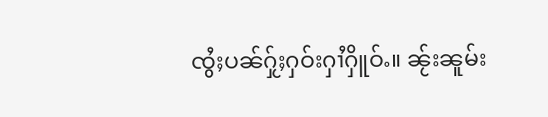ၸွႆႈပၼ်ႁႂ်ႈႁဝ်းႁၢႆႁိူဝ်ႉ။ ၼႂ်းၼူမ်း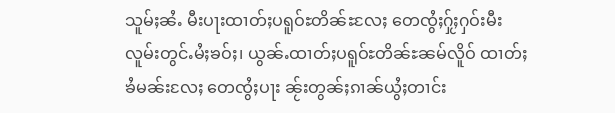သူမ်ႈၼႆႉ မီးပႃးထၢတ်ႈပရူဝ်ႊတိၼ်ႊလႄႈ တေၸွႆႈႁႂ်ႈႁဝ်းမီးလူမ်းတွင်ႉမႆႈၶဝ်ႈ၊ ယွၼ်ႉထၢတ်ႈပရူဝ်ႊတိၼ်ႊၼမ်လိူဝ် ထၢတ်ႈၶႆမၼ်းလႄႈ တေၸွႆႈပႃး ၼႂ်းတွၼ်ႈၵၢၼ်ယွႆႈတၢင်း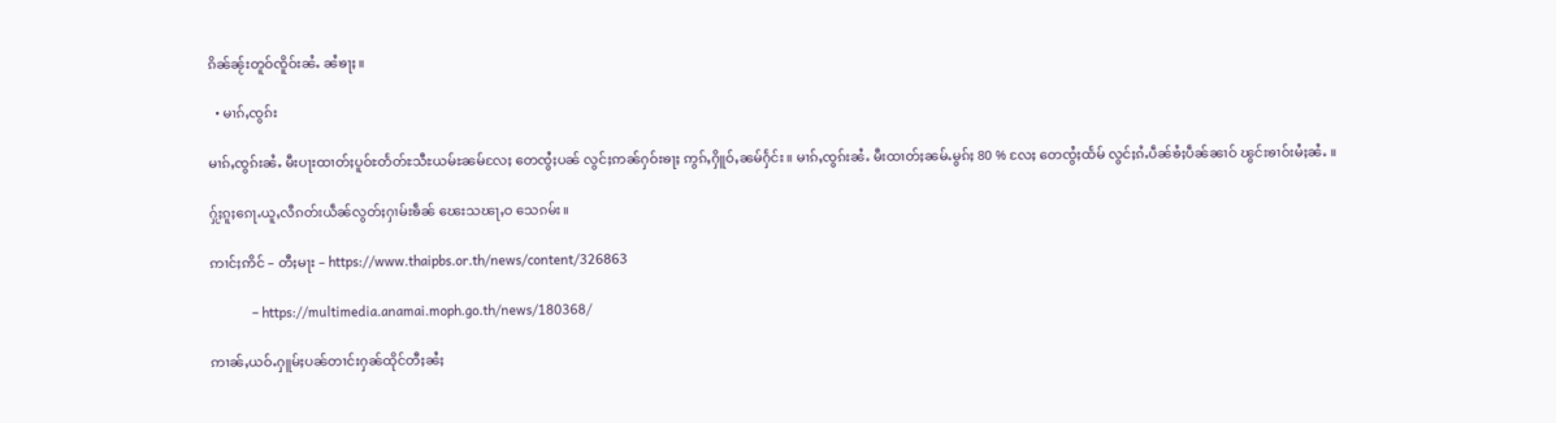ၵိၼ်ၼႂ်းတူဝ်ၸိူဝ်းၼႆႉ ၼႆၶႃႈ။

  • မၢၵ်ႇၸွၵ်း

မၢၵ်ႇၸွၵ်းၼႆႉ မီးပႃးထၢတ်ႈပူဝ်ႊတႅတ်ႊသီႊယမ်ႊၼမ်လႄႈ တေၸွႆႈပၼ် လွင်ႈဢၼ်ႁဝ်းၶႃႈ ဢွၵ်ႇႁိူဝ်ႇၼမ်ႁႅင်း။ မၢၵ်ႇၸွၵ်းၼႆႉ မီးထၢတ်ႈၼမ်ႉမွၵ်ႈ 80 % လႄႈ တေၸွႆႈထႅမ် လွင်ႈၵႆႉပဵၼ်ၶႆႈပဵၼ်ၼၢဝ် ၽွင်းၶၢဝ်းမႆႈၼႆႉ ။

ႁႂ်ႈၵူႈၵေႃႉယူႇလီၵတ်းယဵၼ်လွတ်ႈႁၢမ်းၶဵၼ် ၽေးသၽႃႇဝ သေၵမ်း။

ဢၢင်ႈဢိင် – တီႈမႃး – https://www.thaipbs.or.th/news/content/326863

              – https://multimedia.anamai.moph.go.th/news/180368/

ဢၢၼ်ႇယဝ်ႉႁူမ်ႈပၼ်တၢင်းႁၼ်ထိုင်တီႈၼႆႈ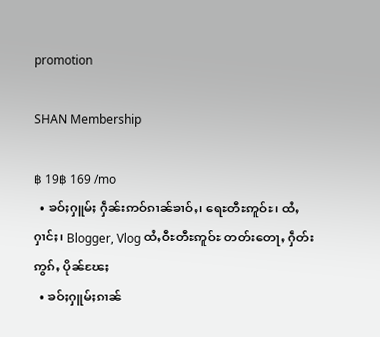promotion

SHAN Membership

฿ 19฿ 169 /mo
  • ၶဝ်ႈႁူမ်ႈ ႁဵၼ်းဢဝ်ၵၢၼ်ၶၢဝ်ႇ၊ ရေႊတီႊဢူဝ်ႊ၊ ထႆႇႁၢင်ႈ၊ Blogger, Vlog ထႆႇဝီႊတီႊဢူဝ်ႊ တတ်းတေႃႇ ႁဵတ်းဢွၵ်ႇ ပိုၼ်ၽႄႈ
  • ၶဝ်ႈႁူမ်ႈၵၢၼ်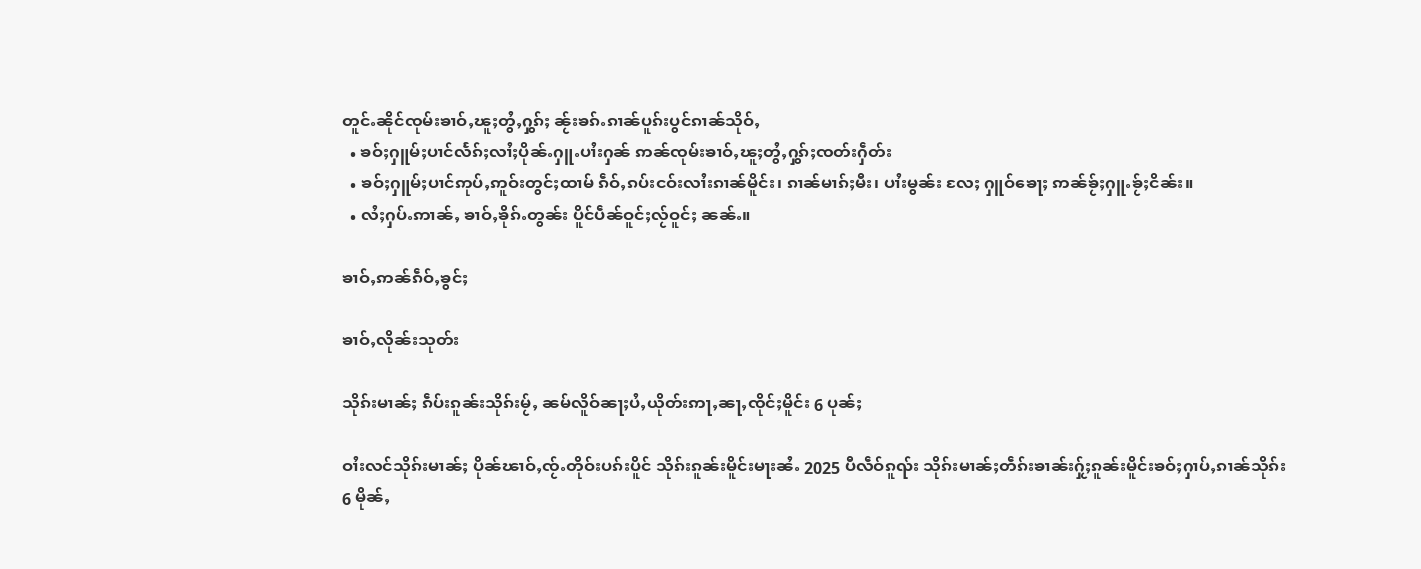တူင်ႉၼိုင်ၸုမ်းၶၢဝ်ႇၽူႈတွႆႇႁွၵ်ႈ ၼႂ်းၶၵ်ႉၵၢၼ်ပူၵ်းပွင်ၵၢၼ်သိုဝ်ႇ
  • ၶဝ်ႈႁူမ်ႈပၢင်လႅၵ်ႈလၢႆႈပိုၼ်ႉႁူႉပၢႆးႁၼ် ဢၼ်ၸုမ်းၶၢဝ်ႇၽူႈတွႆႇႁွၵ်ႈၸတ်းႁဵတ်း
  • ၶဝ်ႈႁူမ်ႈပၢင်ဢုပ်ႇဢူဝ်းတွင်ႈထၢမ် ၵဵဝ်ႇၵပ်းငဝ်းလၢႆးၵၢၼ်မိူင်း၊ ၵၢၼ်မၢၵ်ႈမီး၊ ပၢႆးမွၼ်း လႄႈ ႁူဝ်ၶေႃႈ ဢၼ်ၶႂ်ႈႁူႉၶႂ်ႈငိၼ်း။
  • လႆႈႁပ်ႉဢၢၼ်ႇ ၶၢဝ်ႇၶိုၵ်ႉတွၼ်း ပိူင်ပဵၼ်ဝူင်ႈလႂ်ဝူင်ႈ ၼၼ်ႉ။

ၶၢဝ်ႇဢၼ်ၵဵဝ်ႇၶွင်ႈ

ၶၢဝ်ႇလိုၼ်းသုတ်း

သိုၵ်းမၢၼ်ႈ ၵဵပ်းၵူၼ်းသိုၵ်းမႂ်ႇ ၼမ်လိူဝ်ၼႃႈပႆႇယိုတ်းဢႃႇၼႃႇၸိုင်ႈမိူင်း 6 ပုၼ်ႈ

ဝၢႆးလင်သိုၵ်းမၢၼ်ႈ ပိုၼ်ၽၢဝ်ႇၸႂ်ႉတိုဝ်းပၵ်းပိူင် သိုၵ်းၵူၼ်းမိူင်းမႃးၼႆႉ 2025 ပီလဵဝ်ၵူၺ်း သိုၵ်းမၢၼ်ႈတဵၵ်းၶၢၼ်းႁႂ်ႈၵူၼ်းမိူင်းၶဝ်ႈႁၢပ်ႇၵၢၼ်သိုၵ်း 6 မိုၼ်ႇ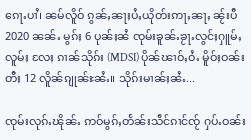ၵေႃႉပၢႆ၊ ၼမ်လိူဝ် ၵွၼ်ႇၼႃႈပႆႇယိုတ်းဢႃႇၼႃႇ ၼႂ်းပီ 2020 ၼၼ်ႉ မွၵ်ႈ 6 ပုၼ်ႈၼႆ ၸုမ်းၶူၼ်ႉၶႂႃႉလွင်ႈႁူမ်ႇလူမ်ႈ လႄႈ ၵၢၼ်သိုၵ်း (MDSI) ပိုၼ်ၽၢဝ်ႇဝႆႉ မိူဝ်ႈဝၼ်းတီႈ 12 လိူၼ်ၵျုၼ်ႊၼႆႉ။ သိုၵ်းမၢၼ်ႈၼႆႉ...

ၸုမ်းလုၵ်ႉၽိုၼ်ႉ ဢဝ်မွၵ်ႇတႅၼ်းသဵင်ၵၢင်ၸႂ် ႁပ်ႉဝၼ်း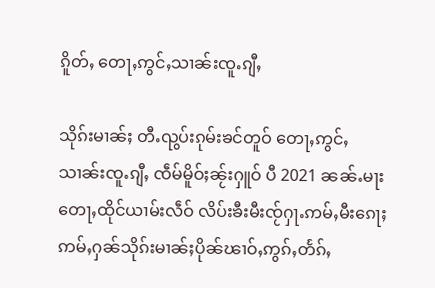ၵိူတ်ႇ တေႃႇဢွင်ႇသၢၼ်းၸူႉၵျီႇ

သိုၵ်းမၢၼ်ႈ တီႉၺွပ်းၵုမ်းၶင်တူဝ် တေႃႇဢွင်ႇသၢၼ်းၸူႉၵျီႇ ၸဵမ်မိူဝ်ႈၼႂ်းႁူဝ် ပီ 2021 ၼၼ်ႉမႃး တေႃႇထိုင်ယၢမ်းလဵဝ် လိပ်းၶီးမီးၸႂ်ႁႃႉဢမ်ႇမီးၵေႃႈ ဢမ်ႇႁၼ်သိုၵ်းမၢၼ်ႈပိုၼ်ၽၢဝ်ႇဢွၵ်ႇတႅၵ်ႇ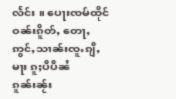လႅင်း ။ ပေႃးၸမ်ထိုင်ဝၼ်းၵိူတ်ႇ တေႃႇဢွင်ႇသၢၼ်းၸူႉၵျီႇမႃး ၵူႈပီပီၼႆ ၵူၼ်းၼႂ်း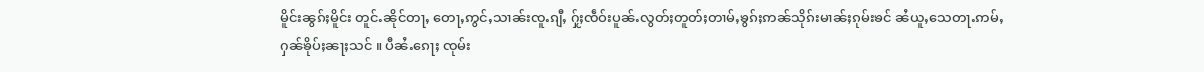မိူင်းၼွၵ်ႈမိူင်း တူင်ႉၼိုင်တႃႇ တေႃႇဢွင်ႇသၢၼ်းၸူႉၵျီႇ ႁႂ်ႈၸဵဝ်းပူၼ်ႉလွတ်ႈတူတ်ႈတၢမ်ႇၶွၵ်ႈဢၼ်သိုၵ်းမၢၼ်ႈၵုမ်းၶင် ၼႆယူႇသေတႃႉဢမ်ႇႁၼ်ၶိုပ်ႈၼႃႈသင် ။ ပီၼႆႉၵေႃႈ ၸုမ်း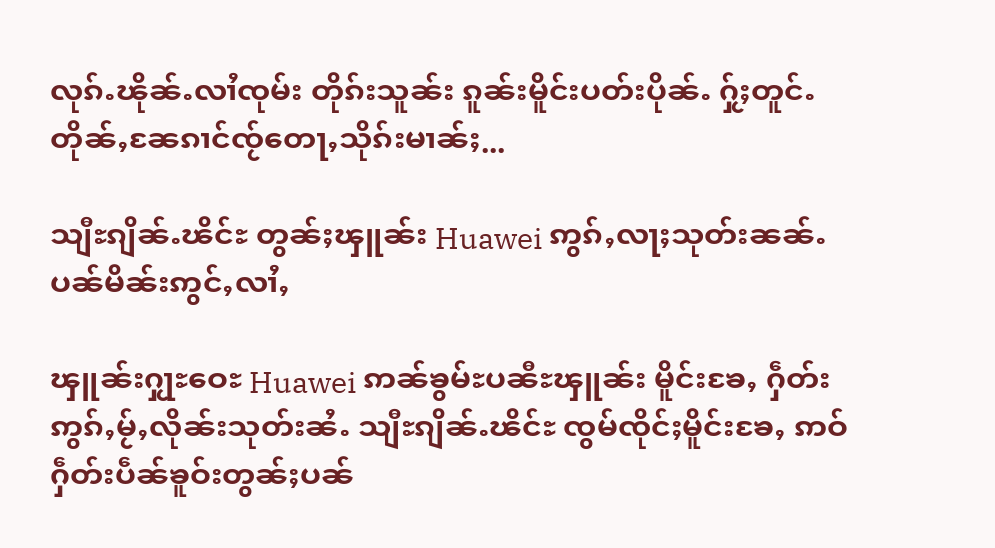လုၵ်ႉၽိုၼ်ႉလၢႆၸုမ်း တိုၵ်းသူၼ်း ၵူၼ်းမိူင်းပတ်းပိုၼ်ႉ ႁႂ်ႈတူင်ႉတိုၼ်ႇၼႄၵၢင်ၸႂ်တေႃႇသိုၵ်းမၢၼ်ႈ...

သျီႊၵျိၼ်ႉၽိင်ႊ တွၼ်ႈၾူၼ်း Huawei ဢွၵ်ႇလႃႈသုတ်းၼၼ်ႉ ပၼ်မိၼ်းဢွင်ႇလၢႆႇ

ၾူၼ်းႁႂႃႊဝေႊ Huawei ဢၼ်ၶွမ်ႊပၼီႊၾူၼ်း မိူင်းၶႄႇ ႁဵတ်းဢွၵ်ႇမႂ်ႇလိုၼ်းသုတ်းၼႆႉ သျီႊၵျိၼ်ႉၽိင်ႊ ၸွမ်ၸိုင်ႈမိူင်းၶႄႇ ဢဝ်ႁဵတ်းပဵၼ်ၶူဝ်းတွၼ်ႈပၼ်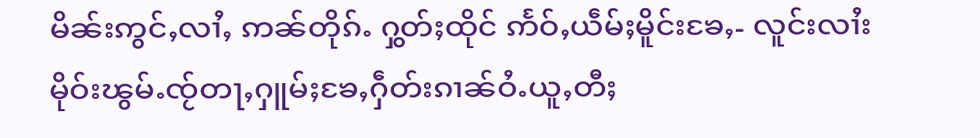မိၼ်းဢွင်ႇလၢႆႇ ဢၼ်တိုၵ်ႉ ႁွတ်ႈထိုင် ဢႅဝ်ႇယဵမ်ႈမိူင်းၶႄႇ- လူင်းလၢႆးမိုဝ်းၽွမ်ႉၸႂ်တႃႇႁူမ်ႈၶႄႇႁဵတ်းၵၢၼ်ဝႆႉယူႇတီႈ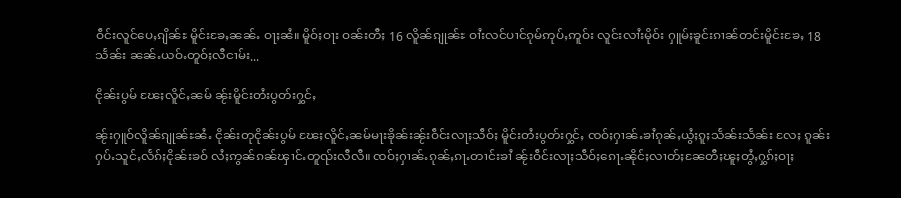ဝဵင်းလူင်ပေႇၵျိၼ်ႊ မိူင်းၶႄႇၼၼ်ႉ ဝႃႈၼႆ။ မိူဝ်ႈဝႃး ဝၼ်းတီႈ 16 လိူၼ်ၵျုၼ်ႊ ဝၢႆးလင်ပၢင်ၵုမ်ဢုပ်ႇဢူဝ်း လူင်းလၢႆးမိုဝ်း ႁူမ်ႈၶူင်းၵၢၼ်တင်းမိူင်းၶႄႇ 18 သႅၼ်း ၼၼ်ႉယဝ်ႉတူဝ်ႈလီငၢမ်း...

ငိုၼ်းပွမ် ၽႄႈလိူင်ႇၼမ် ၼႂ်းမိူင်းတႆးပွတ်းႁွင်ႇ

ၼႂ်းႁူဝ်လိူၼ်ၵျုၼ်ႊၼႆႉ ငိုၼ်းတုငိုၼ်းပွမ် ၽႄႈလိူင်ႇၼမ်မႃးၶိုၼ်းၼႂ်းဝဵင်းလႃႈသဵဝ်ႈ မိူင်းတႆးပွတ်းႁွင်ႇ ၸဝ်ႈႁၢၼ်ႉၶၢႆၵုၼ်ႇယွႆႈၵူႈသႅၼ်းသႅၼ်း လႄႈ ၵူၼ်းႁပ်ႉသူင်ႇလႅၵ်ႈငိုၼ်းၶဝ် လႆႈဢွၼ်ၵၼ်ၾၢင်ႉတူၺ်းလီလီ။ ၸဝ်ႈႁၢၼ်ႉၵုၼ်ႇၵႃႉတၢင်းၶၢႆ ၼႂ်းဝဵင်းလႃႈသဵဝ်ႈၵေႃႉၼိုင်ႈလၢတ်ႈၼႄတီႈၽူႈတွႆႇႁွၵ်ႈဝႃႈ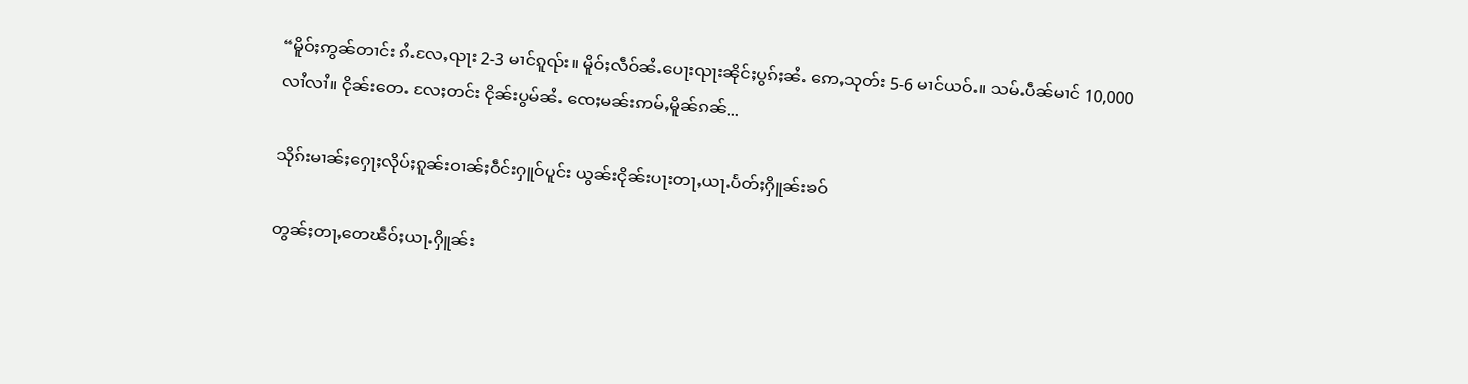“မိူဝ်ႈဢွၼ်တၢင်း ၵႆႉလႄႇၺႃး 2-3 မၢင်ၵူၺ်း။ မိူဝ်ႈလဵဝ်ၼႆႉပေႃးၺႃးၼိုင်ႈပွၵ်ႈၼႆႉ ဢေႇသုတ်း 5-6 မၢင်ယဝ်ႉ။ သမ်ႉပဵၼ်မၢင် 10,000 လၢႆလၢႆ။ ငိုၼ်းတေႉ လႄႈတင်း ငိုၼ်းပွမ်ၼႆႉ ၸေႈမၼ်းဢမ်ႇမိူၼ်ၵၼ်...

သိုၵ်းမၢၼ်ႈႁေႃႈလိုပ်ႈၵူၼ်းဝၢၼ်ႈဝဵင်းႁူဝ်ပူင်း ယွၼ်းငိုၼ်းပႃးတႃႇယႃႉပႅတ်ႈႁိူၼ်းၶဝ်

တွၼ်ႈတႃႇတေၽဵဝ်ႈယႃႉႁိူၼ်း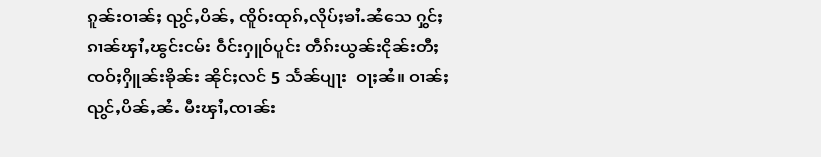ၵူၼ်းဝၢၼ်ႈ ၺွင်ႇပိၼ်ႇ ၸိူဝ်းထုၵ်ႇလိုပ်ႈၶၢႆႉၼႆသေ ႁွင်ႈၵၢၼ်ၾၢႆႇၽွင်းငမ်း ဝဵင်းႁူဝ်ပူင်း တဵၵ်းယွၼ်းငိုၼ်းတီႈၸဝ်ႈႁိူၼ်းၶိုၼ်း ၼိုင်ႈလင် 5 သႅၼ်ပျႃး  ဝႃႈၼႆ။ ဝၢၼ်ႈၺွင်ႇပိၼ်ႇၼႆႉ မီးၾၢႆႇၸၢၼ်း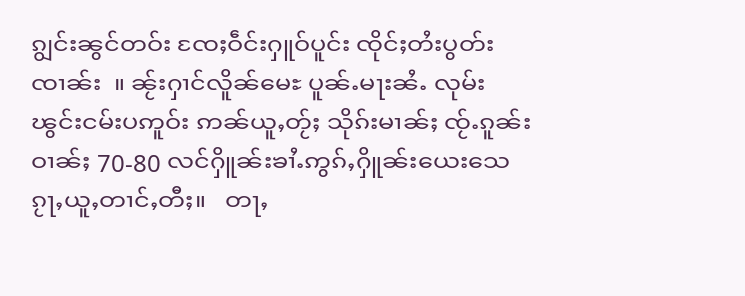ၵျွင်းၼွင်တဝ်း ၸႄႈဝဵင်းႁူဝ်ပူင်း ၸိုင်ႈတႆးပွတ်းၸၢၼ်း  ။ ၼႂ်းႁၢင်လိူၼ်မေႊ ပူၼ်ႉမႃးၼႆႉ လုမ်းၽွင်းငမ်းပဢူဝ်း ဢၼ်ယူႇတႂ်ႈ သိုၵ်းမၢၼ်ႈ ၸႂ်ႉၵူၼ်းဝၢၼ်ႈ 70-80 လင်ႁိူၼ်းၶၢႆႉဢွၵ်ႇႁိူၼ်းယေးသေၵႂႃႇယူႇတၢင်ႇတီႈ။   တႃႇ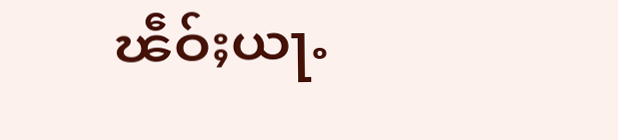ၽဵဝ်ႈယႃႉ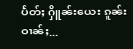ပႅတ်ႈ ႁိူၼ်းယေး ၵူၼ်းဝၢၼ်ႈ...